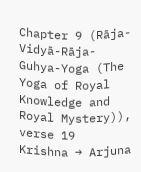Chapter 9 (Rāja-Vidyā-Rāja-Guhya-Yoga (The Yoga of Royal Knowledge and Royal Mystery)), verse 19
Krishna → Arjuna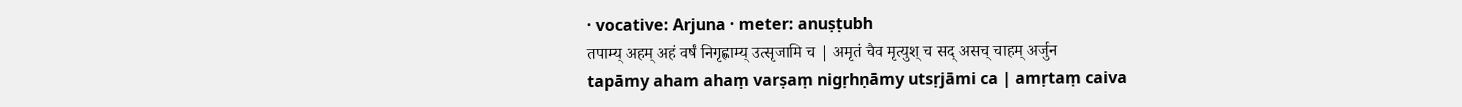· vocative: Arjuna · meter: anuṣṭubh
तपाम्य् अहम् अहं वर्षं निगृह्णाम्य् उत्सृजामि च | अमृतं चैव मृत्युश् च सद् असच् चाहम् अर्जुन
tapāmy aham ahaṃ varṣaṃ nigṛhṇāmy utsṛjāmi ca | amṛtaṃ caiva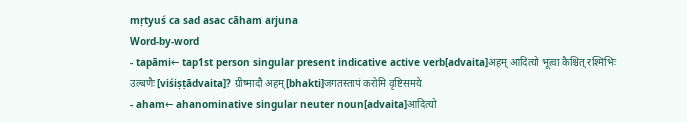mṛtyuś ca sad asac cāham arjuna
Word-by-word
- tapāmi← tap1st person singular present indicative active verb[advaita]अहम् आदित्यो भूत्वा कैश्चित् रश्मिभिः उल्बणैः[viśiṣṭādvaita]? ग्रीष्मादौ अहम्[bhakti]जगतस्तापं करोमि वृष्टिसमये
- aham← ahanominative singular neuter noun[advaita]आदित्यो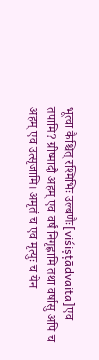भूत्वा कैश्चित् रश्मिभिः उल्बणैः[viśiṣṭādvaita]एव तपामि? ग्रीष्मादौ अहम् एव वर्षं निगृह्णामि तथा वर्षासु अपि च अहम् एव उत्सृजामि। अमृतं च एव मृत्युः च येन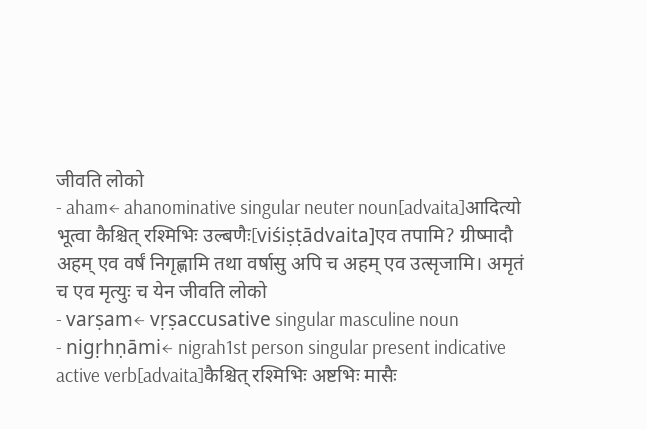जीवति लोको
- aham← ahanominative singular neuter noun[advaita]आदित्यो भूत्वा कैश्चित् रश्मिभिः उल्बणैः[viśiṣṭādvaita]एव तपामि? ग्रीष्मादौ अहम् एव वर्षं निगृह्णामि तथा वर्षासु अपि च अहम् एव उत्सृजामि। अमृतं च एव मृत्युः च येन जीवति लोको
- varṣam← vṛṣaccusative singular masculine noun
- nigṛhṇāmi← nigrah1st person singular present indicative active verb[advaita]कैश्चित् रश्मिभिः अष्टभिः मासैः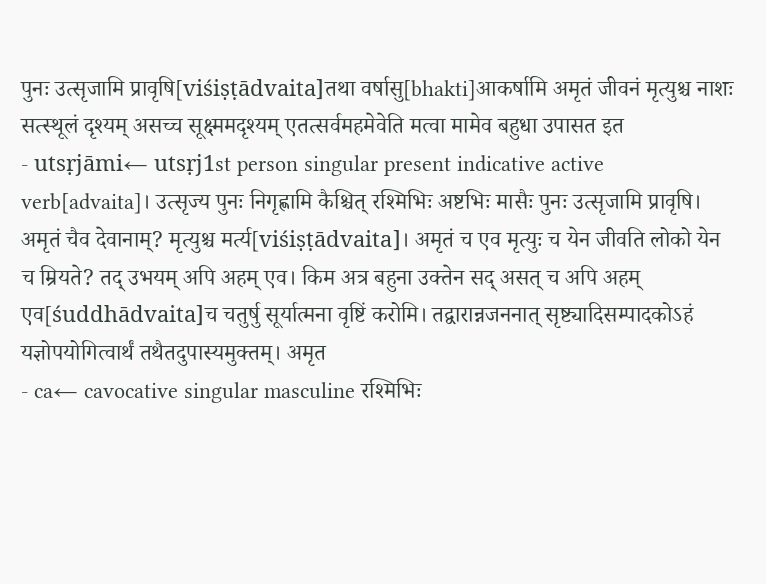पुनः उत्सृजामि प्रावृषि[viśiṣṭādvaita]तथा वर्षासु[bhakti]आकर्षामि अमृतं जीवनं मृत्युश्च नाशः सत्स्थूलं दृश्यम् असच्च सूक्ष्ममदृश्यम् एतत्सर्वमहमेवेति मत्वा मामेव बहुधा उपासत इत
- utsṛjāmi← utsṛj1st person singular present indicative active verb[advaita]। उत्सृज्य पुनः निगृह्णामि कैश्चित् रश्मिभिः अष्टभिः मासैः पुनः उत्सृजामि प्रावृषि। अमृतं चैव देवानाम्? मृत्युश्च मर्त्य[viśiṣṭādvaita]। अमृतं च एव मृत्युः च येन जीवति लोको येन च म्रियते? तद् उभयम् अपि अहम् एव। किम अत्र बहुना उक्तेन सद् असत् च अपि अहम् एव[śuddhādvaita]च चतुर्षु सूर्यात्मना वृष्टिं करोमि। तद्वारान्नजननात् सृष्ट्यादिसम्पादकोऽहं यज्ञोपयोगित्वार्थं तथैतदुपास्यमुक्तम्। अमृत
- ca← cavocative singular masculine रश्मिभिः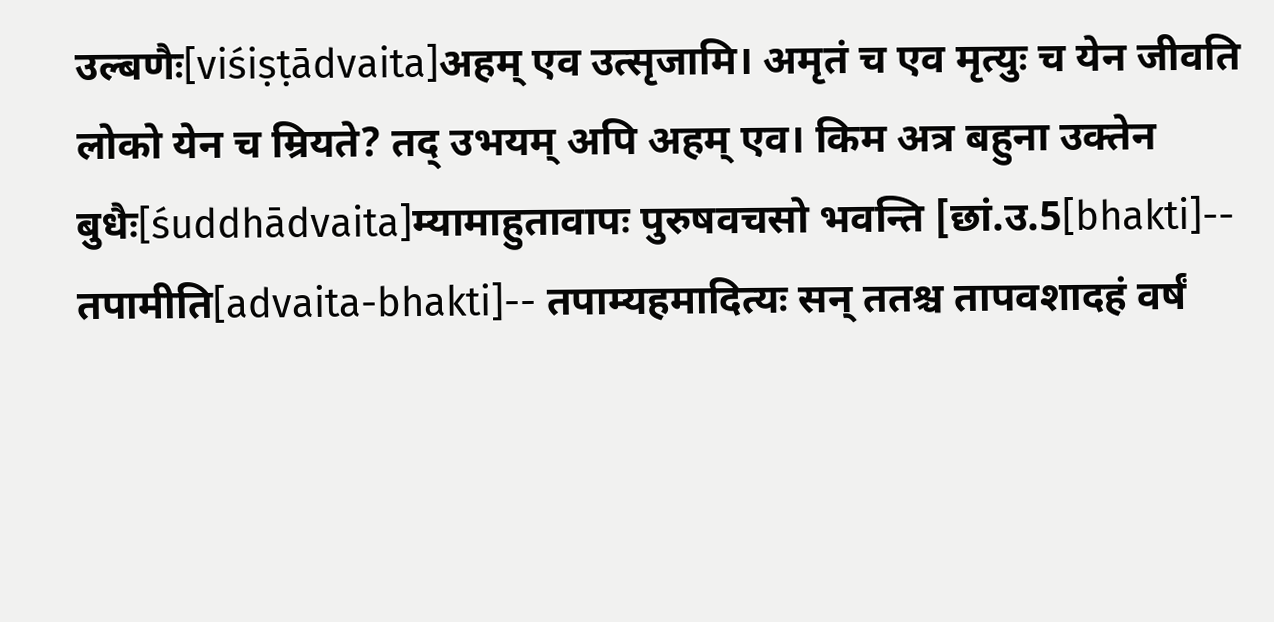उल्बणैः[viśiṣṭādvaita]अहम् एव उत्सृजामि। अमृतं च एव मृत्युः च येन जीवति लोको येन च म्रियते? तद् उभयम् अपि अहम् एव। किम अत्र बहुना उक्तेन बुधैः[śuddhādvaita]म्यामाहुतावापः पुरुषवचसो भवन्ति [छां.उ.5[bhakti]-- तपामीति[advaita-bhakti]-- तपाम्यहमादित्यः सन् ततश्च तापवशादहं वर्षं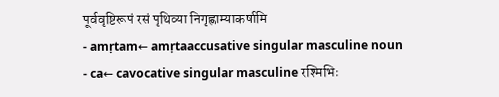पूर्ववृष्टिरूपं रसं पृथिव्या निगृह्णाम्याकर्षामि
- amṛtam← amṛtaaccusative singular masculine noun
- ca← cavocative singular masculine रश्मिभिः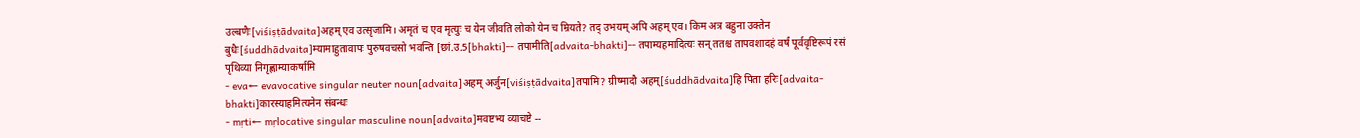उल्बणैः[viśiṣṭādvaita]अहम् एव उत्सृजामि। अमृतं च एव मृत्युः च येन जीवति लोको येन च म्रियते? तद् उभयम् अपि अहम् एव। किम अत्र बहुना उक्तेन बुधैः[śuddhādvaita]म्यामाहुतावापः पुरुषवचसो भवन्ति [छां.उ.5[bhakti]-- तपामीति[advaita-bhakti]-- तपाम्यहमादित्यः सन् ततश्च तापवशादहं वर्षं पूर्ववृष्टिरूपं रसं पृथिव्या निगृह्णाम्याकर्षामि
- eva← evavocative singular neuter noun[advaita]अहम् अर्जुन[viśiṣṭādvaita]तपामि? ग्रीष्मादौ अहम्[śuddhādvaita]हि पिता हरिः[advaita-bhakti]कारस्याहमित्यनेन संबन्धः
- mṛti← mṛlocative singular masculine noun[advaita]मवष्टभ्य व्याचष्टे --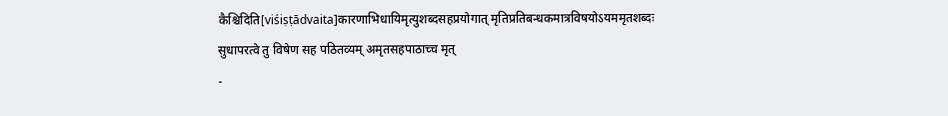कैश्चिदिति[viśiṣṭādvaita]कारणाभिधायिमृत्युशब्दसहप्रयोगात् मृतिप्रतिबन्धकमात्रविषयोऽयममृतशब्दः सुधापरत्वे तु विषेण सह पठितव्यम् अमृतसहपाठाच्च मृत्
-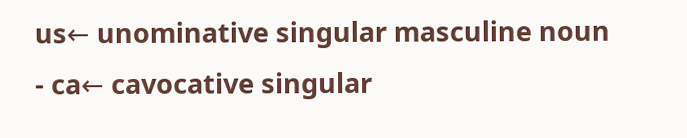us← unominative singular masculine noun
- ca← cavocative singular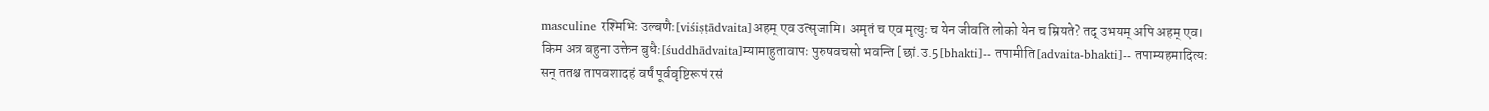masculine रश्मिभिः उल्बणैः[viśiṣṭādvaita]अहम् एव उत्सृजामि। अमृतं च एव मृत्युः च येन जीवति लोको येन च म्रियते? तद् उभयम् अपि अहम् एव। किम अत्र बहुना उक्तेन बुधैः[śuddhādvaita]म्यामाहुतावापः पुरुषवचसो भवन्ति [छां.उ.5[bhakti]-- तपामीति[advaita-bhakti]-- तपाम्यहमादित्यः सन् ततश्च तापवशादहं वर्षं पूर्ववृष्टिरूपं रसं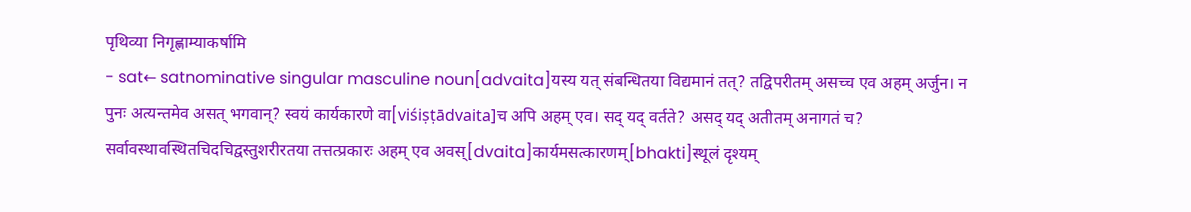पृथिव्या निगृह्णाम्याकर्षामि
- sat← satnominative singular masculine noun[advaita]यस्य यत् संबन्धितया विद्यमानं तत्? तद्विपरीतम् असच्च एव अहम् अर्जुन। न पुनः अत्यन्तमेव असत् भगवान्? स्वयं कार्यकारणे वा[viśiṣṭādvaita]च अपि अहम् एव। सद् यद् वर्तते? असद् यद् अतीतम् अनागतं च? सर्वावस्थावस्थितचिदचिद्वस्तुशरीरतया तत्तत्प्रकारः अहम् एव अवस्[dvaita]कार्यमसत्कारणम्[bhakti]स्थूलं दृश्यम्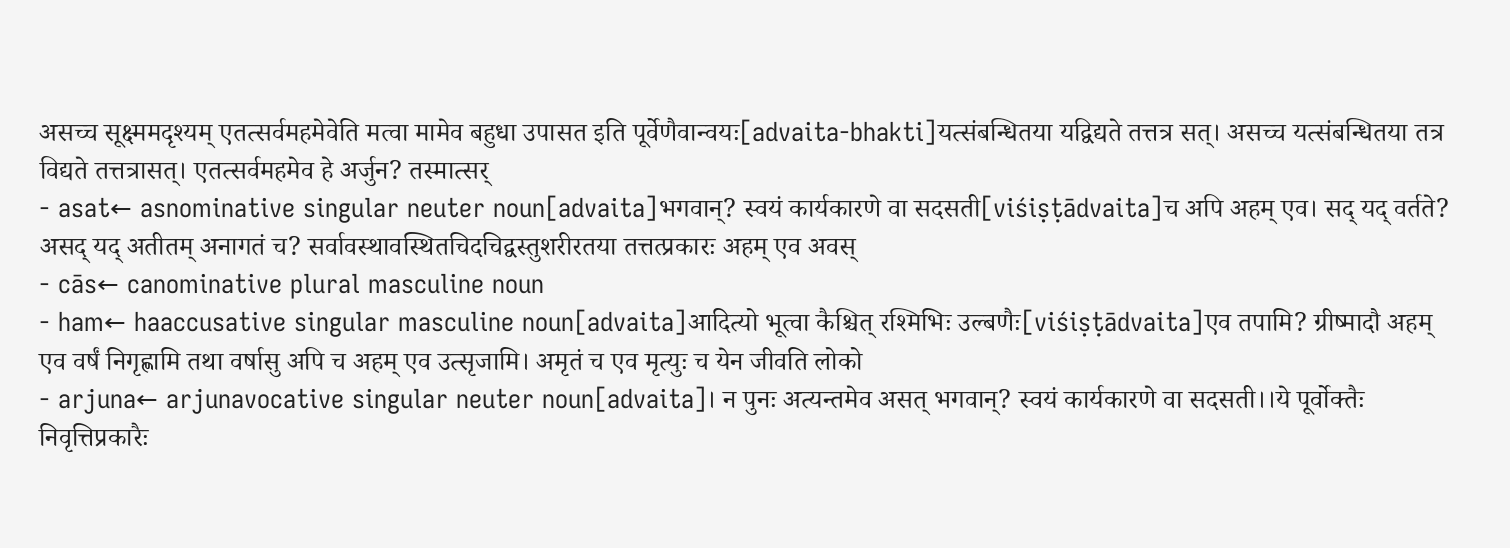असच्च सूक्ष्ममदृश्यम् एतत्सर्वमहमेवेति मत्वा मामेव बहुधा उपासत इति पूर्वेणैवान्वयः[advaita-bhakti]यत्संबन्धितया यद्विद्यते तत्तत्र सत्। असच्च यत्संबन्धितया तत्र विद्यते तत्तत्रासत्। एतत्सर्वमहमेव हे अर्जुन? तस्मात्सर्
- asat← asnominative singular neuter noun[advaita]भगवान्? स्वयं कार्यकारणे वा सदसती[viśiṣṭādvaita]च अपि अहम् एव। सद् यद् वर्तते? असद् यद् अतीतम् अनागतं च? सर्वावस्थावस्थितचिदचिद्वस्तुशरीरतया तत्तत्प्रकारः अहम् एव अवस्
- cās← canominative plural masculine noun
- ham← haaccusative singular masculine noun[advaita]आदित्यो भूत्वा कैश्चित् रश्मिभिः उल्बणैः[viśiṣṭādvaita]एव तपामि? ग्रीष्मादौ अहम् एव वर्षं निगृह्णामि तथा वर्षासु अपि च अहम् एव उत्सृजामि। अमृतं च एव मृत्युः च येन जीवति लोको
- arjuna← arjunavocative singular neuter noun[advaita]। न पुनः अत्यन्तमेव असत् भगवान्? स्वयं कार्यकारणे वा सदसती।।ये पूर्वोक्तैः निवृत्तिप्रकारैः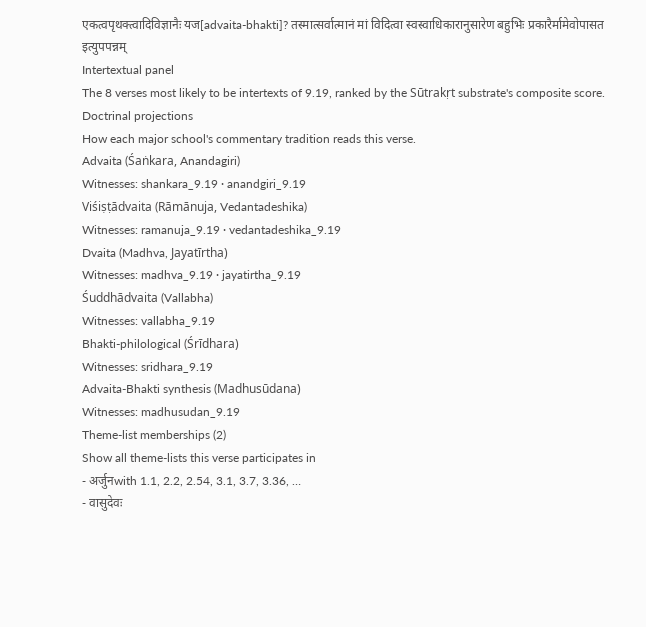एकत्वपृथक्त्वादिविज्ञानैः यज[advaita-bhakti]? तस्मात्सर्वात्मानं मां विदित्वा स्वस्वाधिकारानुसारेण बहुभिः प्रकारैर्मामेवोपासत इत्युपपन्नम्
Intertextual panel
The 8 verses most likely to be intertexts of 9.19, ranked by the Sūtrakṛt substrate's composite score.
Doctrinal projections
How each major school's commentary tradition reads this verse.
Advaita (Śaṅkara, Anandagiri)
Witnesses: shankara_9.19 · anandgiri_9.19
Viśiṣṭādvaita (Rāmānuja, Vedantadeshika)
Witnesses: ramanuja_9.19 · vedantadeshika_9.19
Dvaita (Madhva, Jayatīrtha)
Witnesses: madhva_9.19 · jayatirtha_9.19
Śuddhādvaita (Vallabha)
Witnesses: vallabha_9.19
Bhakti-philological (Śrīdhara)
Witnesses: sridhara_9.19
Advaita-Bhakti synthesis (Madhusūdana)
Witnesses: madhusudan_9.19
Theme-list memberships (2)
Show all theme-lists this verse participates in
- अर्जुनwith 1.1, 2.2, 2.54, 3.1, 3.7, 3.36, …
- वासुदेवः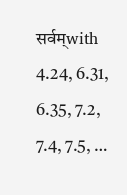सर्वम्with 4.24, 6.31, 6.35, 7.2, 7.4, 7.5, …